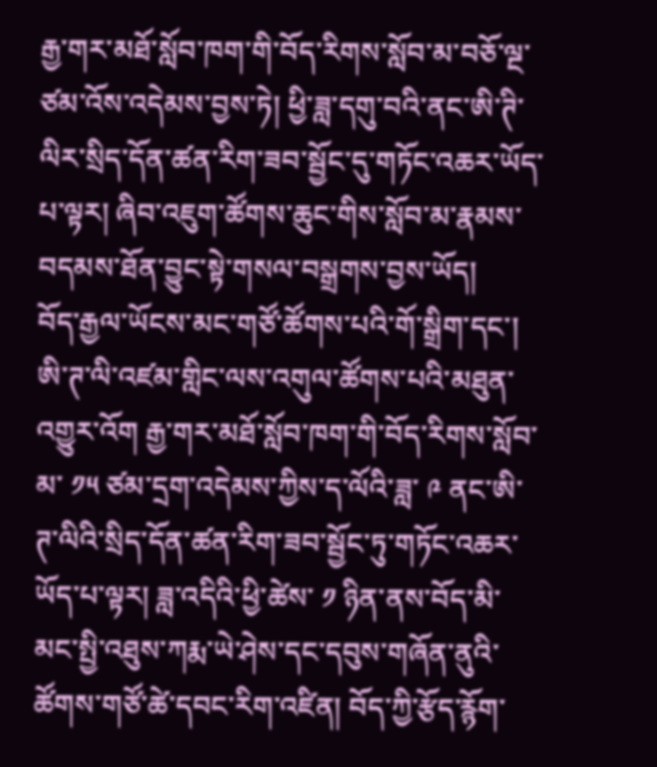རྒྱ་གར་མཐོ་སློབ་ཁག་གི་བོད་རིགས་སློབ་མ་བཅོ་ལྔ་ཙམ་འོས་འདེམས་བྱས་ཏེ། ཕྱི་ཟླ་དགུ་བའི་ནང་ཨི་ཊི་ལིར་སྲིད་དོན་ཚན་རིག་ཟབ་སྦྱོང་དུ་གཏོང་འཆར་ཡོད་པ་ལྟར། ཞིབ་འཇུག་ཚོགས་ཆུང་གིས་སློབ་མ་རྣམས་བདམས་ཐོན་བྱུང་སྟེ་གསལ་བསྒྲགས་བྱས་ཡོད།
བོད་རྒྱལ་ཡོངས་མང་གཙོ་ཚོགས་པའི་གོ་སྒྲིག་དང་། ཨི་ཊ་ལི་འཛམ་གླིང་ལས་འགུལ་ཚོགས་པའི་མཐུན་འགྱུར་འོག རྒྱ་གར་མཐོ་སློབ་ཁག་གི་བོད་རིགས་སློབ་མ་ ༡༥ ཙམ་དྲག་འདེམས་ཀྱིས་ད་ལོའི་ཟླ་ ༩ ནང་ཨི་ཊ་ལིའི་སྲིད་དོན་ཚན་རིག་ཟབ་སྦྱོང་ཏུ་གཏོང་འཆར་ཡོད་པ་ལྟར། ཟླ་འདིའི་ཕྱི་ཚེས་ ༡ ཉིན་ནས་བོད་མི་མང་སྤྱི་འཐུས་ཀརྨ་ཡེ་ཤེས་དང་དབུས་གཞོན་ནུའི་ཚོགས་གཙོ་ཚེ་དབང་རིག་འཛིན། བོད་ཀྱི་རྩོད་རྙོག་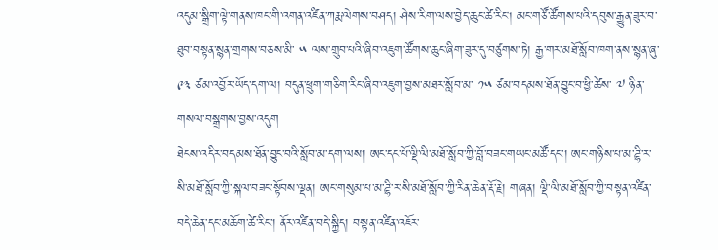འདུམ་སྒྲིག་ལྟེ་གནས་ཁང་གི་འགན་འཛིན་ཀརྨ་ལེགས་བཤད། ཤེས་རིག་ལས་བྱེད་ཆུང་ཚེ་རིང། མང་གཙོ་ཚོགས་པའི་དབུས་རྒྱུན་ཟུར་བ་ཐུབ་བསྟན་སྙན་གྲགས་བཅས་མི་ ༥ ལས་གྲུབ་པའི་ཞིབ་འཇུག་ཚོགས་ཆུང་ཞིག་ཟུར་དུ་བཙུགས་ཏེ། རྒྱ་གར་མཐོ་སློབ་ཁག་ནས་སྙན་ཞུ་ ༩༣ ཙམ་འབྱོར་ཡོད་དག་ལ། བདུན་ཕྲུག་གཅིག་རིང་ཞིབ་འཇུག་བྱས་མཐར་སློབ་མ་ ༡༥ ཙམ་བདམས་ཐོན་བྱུང་བ་ཕྱི་ཚེས་ ༧ ཉིན་གསལ་བསྒྲགས་བྱས་འདུག
ཐེངས་འདིར་བདམས་ཐོན་བྱུང་བའི་སློབ་མ་དག་ལས། ཨང་དང་པོ་ལྡི་ལི་མཐོ་སློབ་ཀྱི་བློ་བཟང་གཡང་མཚོ་དང་། ཨང་གཉིས་པ་མ་ཌྷི་ར་སི་མཐོ་སློབ་ཀྱི་སྐལ་བཟང་སྟོབས་ལྡན། ཨང་གསུམ་པ་མ་ཌྷི་ར་སི་མཐོ་སློབ་ཀྱི་རིན་ཆེན་རྡོ་རྗེ། གཞན། ལྡི་ལི་མཐོ་སློབ་ཀྱི་བསྟན་འཛིན་བདེ་ཆེན་དང་མཆོག་ཚེ་རིང་། ནོར་འཛིན་བདེ་སྐྱིད། བསྟན་འཛིན་འཇོར་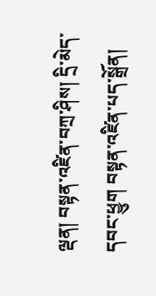ལྡན། བསྟན་འཛིན་བཀྲ་ཤིས། དྲི་མེད་དབང་ཕྱུག བསྟན་འཛིན་པད་སྒྲོན།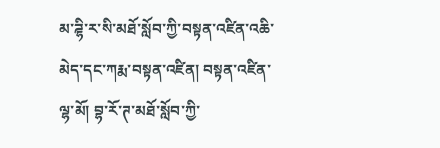མ་ཌྷི་ར་སི་མཐོ་སློབ་ཀྱི་བསྟན་འཛིན་འཆི་མེད་དང་ཀརྨ་བསྟན་འཛིན། བསྟན་འཛིན་ལྷ་མོ། བྷ་རོ་ཊ་མཐོ་སློབ་ཀྱི་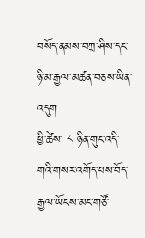བསོད་ནམས་བཀྲ་ཤིས་དང་ཉི་མ་རྒྱལ་མཚན་བཅས་ཡིན་འདུག
ཕྱི་ཚེས་ ༨ ཉིན་གུང་འདི་གའི་གསར་འགོད་པས་བོད་རྒྱལ་ཡོངས་མང་གཙོ་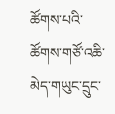ཚོགས་པའི་ཚོགས་གཙོ་འཆི་མེད་གཡུང་དྲུང་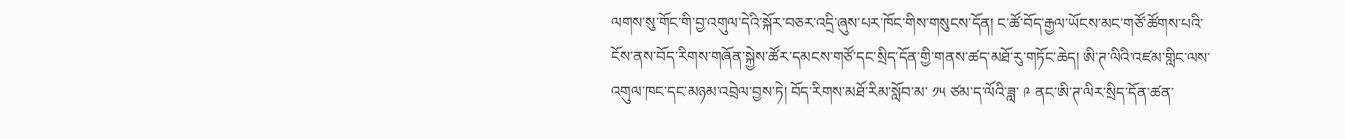ལགས་སུ་གོང་གི་བྱ་འགུལ་དེའི་སྐོར་བཅར་འདྲི་ཞུས་པར་ཁོང་གིས་གསུངས་དོན། ང་ཚོ་བོད་རྒྱལ་ཡོངས་མང་གཙོ་ཚོགས་པའི་ངོས་ནས་བོད་རིགས་གཞོན་སྐྱེས་ཚོར་དམངས་གཙོ་དང་སྲིད་དོན་གྱི་གནས་ཚད་མཐོ་རུ་གཏོང་ཆེད། ཨི་ཊ་ལིའི་འཛམ་གླིང་ལས་འགུལ་ཁང་དང་མཉམ་འབྲེལ་བྱས་ཏེ། བོད་རིགས་མཐོ་རིམ་སློབ་མ་ ༡༥ ཙམ་ད་ལོའི་ཟླ་ ༩ ནང་ཨི་ཊ་ལིར་སྲིད་དོན་ཚན་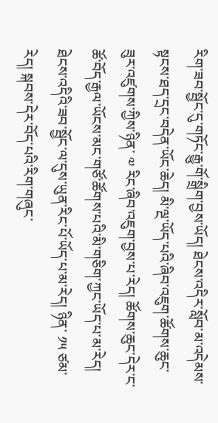རིག་ཟབ་སྦྱོང་དུ་གཏོང་རྒྱུ་གོ་སྒྲིག་བྱས་ཡོད། ཐེངས་འདིར་སློབ་མ་འདེམས་སྟངས་ཐད་དྲང་བདེན་ཡོང་ཆེད། མི་ལྔ་ཡོད་པའི་ཞིབ་འཇུག་ཚོགས་ཆུང་ཟུར་འཛུགས་ཀྱིས་ཉིན་ ༧ རིང་ཞིབ་འཇུག་བྱས་པ་རེད། ཚོགས་ཆུང་དེར་ང་ཚོ་བོད་རྒྱལ་ཡོངས་མང་གཙོ་ཚོགས་པའི་མི་གཅིག་ཀྱང་ཡོད་པ་མ་རེད། ཐེངས་འདིའི་ཟབ་སྦྱོང་ལ་དུས་ཡུན་རིང་པོ་ཡོད་པ་མ་རེད། ཉིན་ ༡༥ ཙམ་རེད། སྐབས་དེར་བོད་པའི་རིག་གཞུང་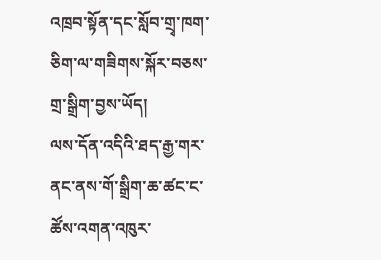འཁྲབ་སྟོན་དང་སློབ་གྲྭ་ཁག་ཅིག་ལ་གཟིགས་སྐོར་བཅས་གྲ་སྒྲིག་བྱས་ཡོད།
ལས་དོན་འདིའི་ཐད་རྒྱ་གར་ནང་ནས་གོ་སྒྲིག་ཆ་ཚང་ང་ཚོས་འགན་འཁུར་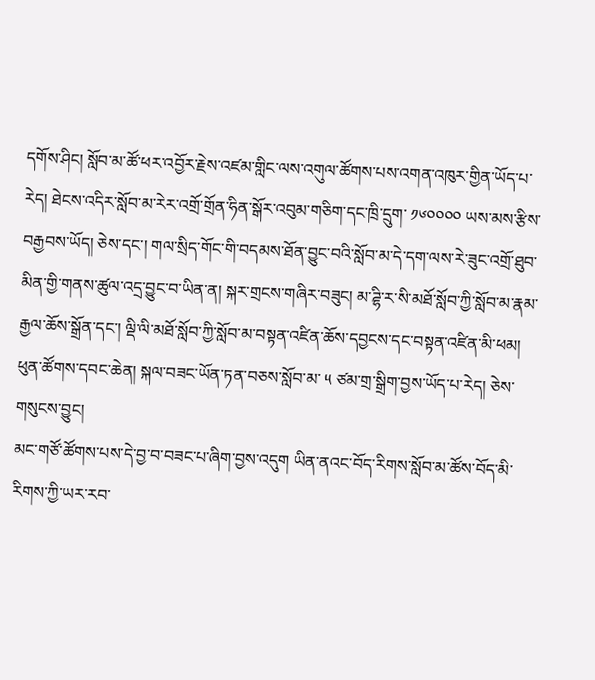དགོས་ཤིང། སློབ་མ་ཚོ་ཕར་འབྱོར་རྗེས་འཛམ་གླིང་ལས་འགུལ་ཚོགས་པས་འགན་འཁུར་གྱིན་ཡོད་པ་རེད། ཐེངས་འདིར་སློབ་མ་རེར་འགྲོ་གྲོན་ཧིན་སྒོར་འབུམ་གཅིག་དང་ཁྲི་དྲུག་ ༡༦༠༠༠༠ ཡས་མས་རྩིས་བརྒྱབས་ཡོད། ཅེས་དང་། གལ་སྲིད་གོང་གི་བདམས་ཐོན་བྱུང་བའི་སློབ་མ་དེ་དག་ལས་རེ་ཟུང་འགྲོ་ཐུབ་མིན་གྱི་གནས་ཚུལ་འདྲ་བྱུང་བ་ཡིན་ན། སྐར་གྲངས་གཞིར་བཟུང། མ་ཌྷི་ར་སི་མཐོ་སློབ་ཀྱི་སློབ་མ་རྣམ་རྒྱལ་ཆོས་སྒྲོན་དང་། ལྡི་ལི་མཐོ་སློབ་ཀྱི་སློབ་མ་བསྟན་འཛིན་ཆོས་དབྱངས་དང་བསྟན་འཛིན་མི་ཕམ། ཕུན་ཚོགས་དབང་ཆེན། སྐལ་བཟང་ཡོན་ཏན་བཅས་སློབ་མ་ ༥ ཙམ་གྲ་སྒྲིག་བྱས་ཡོད་པ་རེད། ཅེས་གསུངས་བྱུང།
མང་གཙོ་ཚོགས་པས་དེ་བྱ་བ་བཟང་པ་ཞིག་བྱས་འདུག ཡིན་ནའང་བོད་རིགས་སློབ་མ་ཚོས་བོད་མི་རིགས་ཀྱི་ཡར་རབ་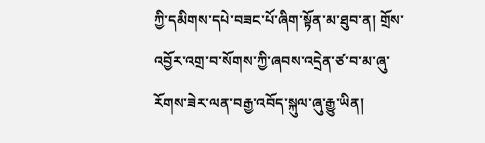ཀྱི་དམིགས་དཔེ་བཟང་པོ་ཞིག་སྟོན་མ་ཐུབ་ན། གྲོས་འབྱོར་འགྲ་བ་སོགས་ཀྱི་ཞབས་འདྲེན་ཙ་བ་མ་ཞུ་རོགས་ཟེར་ལན་བརྒྱ་འབོད་སྐུལ་ཞུ་རྒྱུ་ཡིན།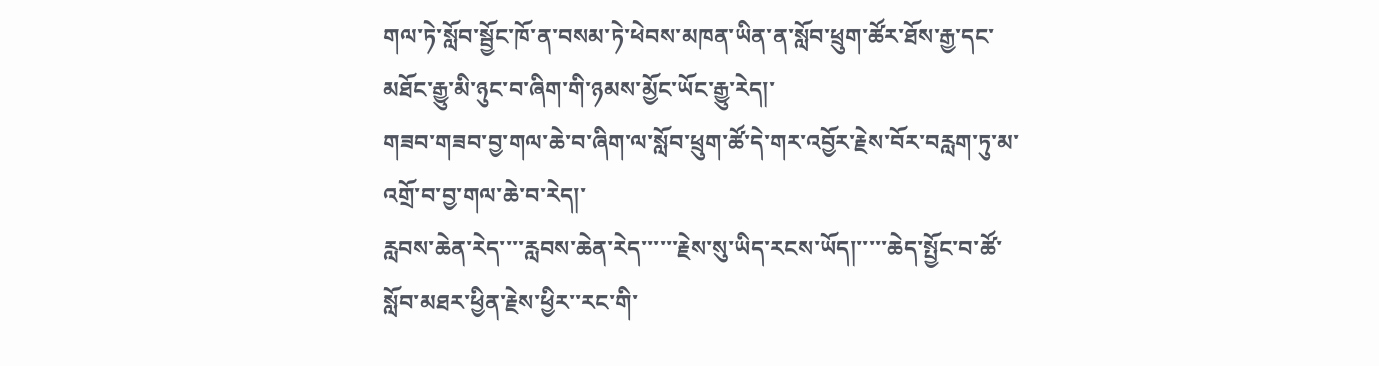གལ་ཏེ་སློབ་སྦྱོང་ཁོ་ན་བསམ་ཏེ་ཕེབས་མཁན་ཡིན་ན་སློབ་ཕྲུག་ཚོར་ཐོས་རྒྱ་དང་མཐོང་རྒྱུ་མི་ཉུང་བ་ཞིག་གི་ཉམས་མྱོང་ཡོང་རྒྱུ་རེད།་
གཟབ་གཟབ་བྱ་གལ་ཆེ་བ་ཞིག་ལ་སློབ་ཕྲུག་ཚོ་དེ་གར་འབྱོར་རྗེས་བོར་བརླག་ཏུ་མ་འགྲོ་བ་བྱ་གལ་ཆེ་བ་རེད།་
རླབས་ཆེན་རེད་་་་རླབས་ཆེན་རེད་་་་་་རྗེས་སུ་ཡིད་རངས་ཡོད།་་་་་ཆེད་སྤྱོང་བ་ཚོ་སློབ་མཐར་ཕྱིན་རྗེས་ཕྱིར་་རང་གི་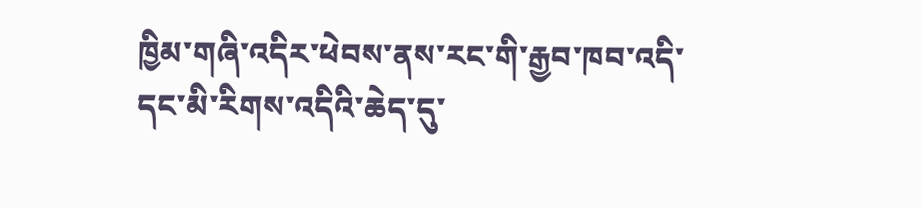ཁྱིམ་གཞི་འདིར་ཕེབས་ནས་རང་གི་རྒྱབ་ཁབ་འདི་དང་མི་རིགས་འདིའི་ཆེད་དུ་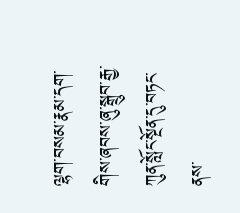ལྷག་བསམ་རྣམ་དག་གིས་ཞབས་ཞུ་སྒྲུབ་རྒྱ་ཀུན་སློང་སྔོན་དུ་བཏང་ནས་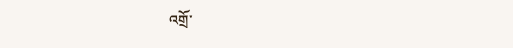འགྲོ་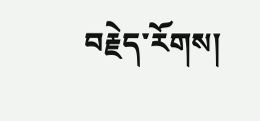བརྗེད་རོགས།